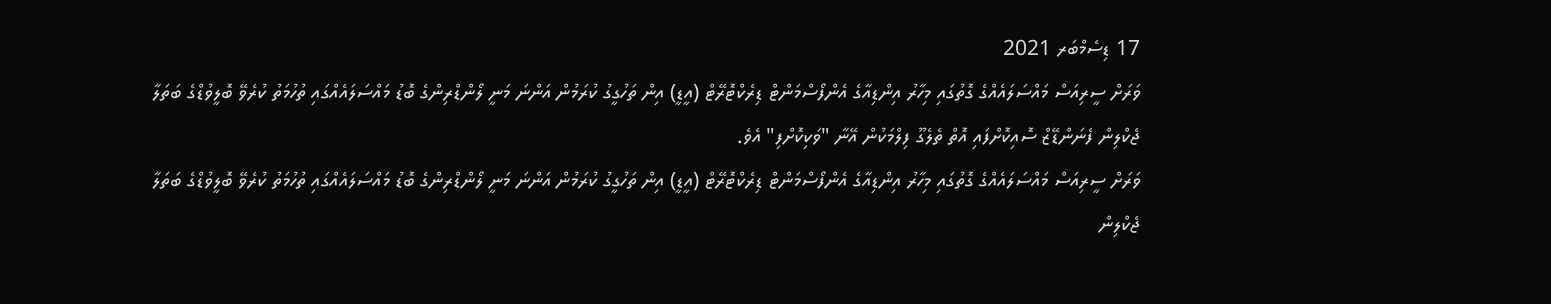17 ޑިސެމްބަރ 2021
ވަރަށް ސީރިއަސް މައްސަލައެއްގެ ގޮތުގައި މިހާރު އިންޑިއާގެ އެންފޯސްމަންޓް ޑިރެކްޓޮރޭޓް (އީޑީ) އިން ތަހުގީގު ކުރަމުން އަންނަ މަނީ ލޯންޑްރިންގެ ބޮޑު މައްސަލައެއްގައި ތުހުމަތު ކުރެވޭ ބޮލީވުޑްގެ ބަތަލާ ޖެކްލިން ފެނަންޑޭޒް ސޮއިކޮށްފައި އޮތް ތެލެގޫ ފިލްމަކުން އޭނާ "ވަކިކޮށްފި" އެވެ.
ވަރަށް ސީރިއަސް މައްސަލައެއްގެ ގޮތުގައި މިހާރު އިންޑިއާގެ އެންފޯސްމަންޓް ޑިރެކްޓޮރޭޓް (އީޑީ) އިން ތަހުގީގު ކުރަމުން އަންނަ މަނީ ލޯންޑްރިންގެ ބޮޑު މައްސަލައެއްގައި ތުހުމަތު ކުރެވޭ ބޮލީވުޑްގެ ބަތަލާ ޖެކްލިން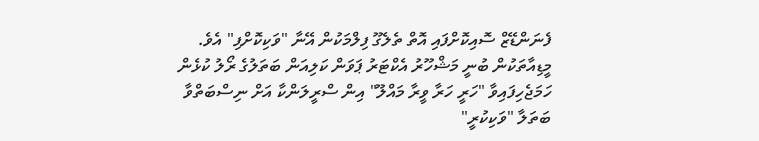ފެނަންޑޭޒް ސޮއިކޮށްފައި އޮތް ތެލެގޫ ފިލްމަކުން އޭނާ "ވަކިކޮށްފި" އެވެ.
މީޑިއާތަކުން ބުނީ މަޝްހޫރު އެކްޓަރު ޕަވަން ކަލިއަން ބަތަލުގެ ރޯލު ކުޅެން ހަމަޖެހިފައިވާ "ހަރީ ހަރާ ވީރާ މައްލޫ" އިން ސްރީލަންކާ އަށް ނިސްބަތްވާ ބަތަލާ "ވަކިކުރީ"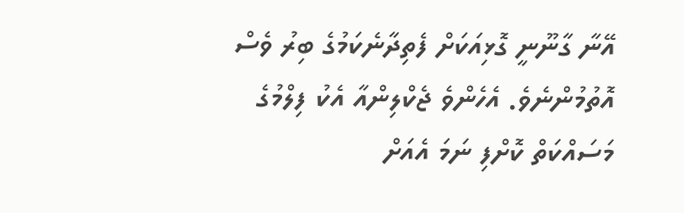އޭނާ ގާނޫނީ ގޮޅިއަކަށް ފެތިދާނެކަމުގެ ބިރު ވެސް އޮތުމުންނެވެ. އެހެންވެ ޖެކްލިންއާ އެކު ފިލްމުގެ މަސައްކަތް ކޮށްފި ނަމަ އެއަށް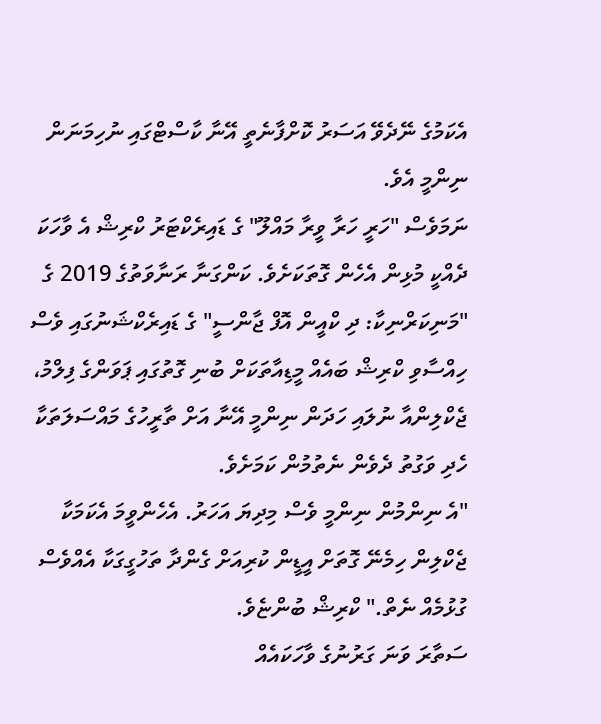އެކަމުގެ ނޭދެވޭ އަސަރު ކޮށްފާނެތީ އޭނާ ކާސްޓްގައި ނުހިމަނަން ނިންމީ އެވެ.
ނަމަވެސް "ހަރީ ހަރާ ވީރާ މައްލޫ" ގެ ޑައިރެކްޓަރު ކްރިޝް އެ ވާހަކަ ދެއްކީ މުޅިން އެހެން ގޮތަކަށެވެ. ކަންގަނާ ރަނާވަތުގެ 2019 ގެ "މަނިކަރްނިކާ: ދި ކްއީން އޮފް ޖާންސީ" ގެ ޑައިރެކްޝަނުގައި ވެސް ހިއްސާވި ކްރިޝް ބައެއް މީޑިއާތަކަށް ބުނި ގޮތުގައި ޕަވަންގެ ފިލްމު، ޖެކްލިންއާ ނުލައި ހަދަން ނިންމީ އޭނާ އަށް ތާރީހުގެ މައްސަލަތަކާ ހެދި ވަގުތު ދެވެން ނެތުމުން ކަމަށެވެ.
"އެ ނިންމުން ނިންމީ ވެސް މިދިޔަ އަހަރު. އެހެންވީމަ އެކަމަކާ ޖެކްލިން ހިމެނޭ ގޮތަށް އީޑީން ކުރިއަށް ގެންދާ ތަހުގީގަކާ އެއްވެސް ގުޅުމެއް ނެތް." ކްރިޝް ބުންޏެވެ.
ސަތާރަ ވަނަ ގަރުނުގެ ވާހަކައެއް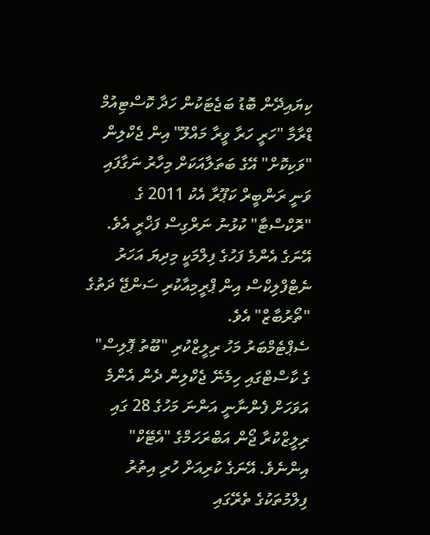ކިޔައިދޭން ބޮޑު ބަޖެޓަކުން ހަދާ ކޮސްޓިއުމް ޑްރާމާ "ހަރީ ހަރާ ވީރާ މައްލޫ" އިން ޖެކްލިން "ވަކިކޮށް" އޭގެ ބަތަލާއަކަށް މިހާރު ނަގާފައި ވަނީ ރަންބީރް ކަޕޫރާ އެކު 2011 ގެ "ރޮކްސްޓާ" ކުޅުނު ނަރްގިސް ފަޚްރީ އެވެ. އޭނަގެ އެންމެ ފަހުގެ ފިލްމަކީ މިދިޔަ އަހަރު ނެޓްފްލިކްސް އިން ޕްރީމިއާކުރި ސަންޖޭ ދަތުގެ "ތޯރުބާޒް" އެވެ.
ސެޕްޓެމްބަރު މަހު ރިލީޒްކުރި "ބޫތު ޕޮލިސް" ގެ ކާސްޓްގައި ހިމެނޭ ޖެކްލިން ދެން އެންމެ އަވަހަށް ފެންނާނީ އަންނަ މަހުގެ 28 ގައި ރިލީޒްކުރާ ޖޯން އަބްރަހަމްގެ "އެޓޭކް" އިންނެވެ. އޭނަގެ ކުރިއަށް ހުރި އިތުރު ފިލްމުތަކުގެ ތެރޭގައި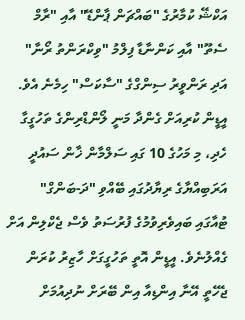އަކްޝޭ ކުމާރުގެ "ބައްޗަން ޕާންޑޭ" އާއި "ރާމް ސެތޫ" އާއި ކަންނާޑާ ފިލްމު "ވިކްރަންތު ރޯނާ" އަދި ރަންވީރު ސިންގްގެ "ސާކަސް" ހިމެނެ އެވެ.
އީޑީން ކުރިއަށް ގެންދާ މަނީ ލޯންޑްރިންގެ ތަހުގީގާ ހެދި، މި މަހުގެ 10 ގައި ސަލްމާން ޚާން ސައުދީ އަރަބިއްޔާގެ ރިޔާދުގައި ބޭއްވި "ދަ-ބަންގް" ޓުއާގައި ބައިވެރިވުމުގެ ފުރުސަތު ވެސް ޖެކްލިން އަށް ގެއްލުނެވެ. އީޑީން އޮތީ ތަހުގީގަށް ހާޒިރު ކުރަން ޖެހޭތީ އޭނާ އިންޑިއާ އިން ބޭރަށް ނުދިއުމަށް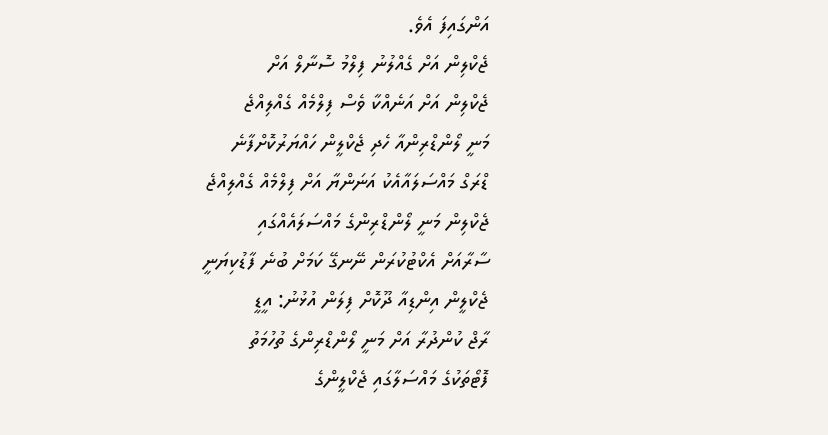އަންގައިފަ އެވެ.
ޖެކްލިން އަށް ގެއްލުނު ފިލްމު ސޮނާލް އަށް
ޖެކްލިން އަށް އަނެއްކާ ވެސް ފިލްމެއް ގެއްލިއްޖެ
މަނީ ލޯންޑްރިންއާ ހެދި ޖެކްލީން ހައްޔަރުކޮށްފާނެ
ޑްރަގް މައްސަލައާއެކު އަނަންޔާ އަށް ފިލްމެއް ގެއްލިއްޖެ
ޖެކްލިން މަނީ ލޯންޑްރިންގެ މައްސަލައެއްގައި
ސާރާއަށް އެކްޓުކުރަން ނޭނގޭ ކަމަށް ބުނެ ފާޑުކިޔަނީ
ޖެކްލީން އިންޑިއާ ދޫކޮށް ފިލަން އުޅުނު: އީޑީ
ރާޖް ކުންދުރާ އަށް މަނީ ލޯންޑްރިންގެ ތުހުމަތު
ފޮޓޯތަކުގެ މައްސަލާގައި ޖެކްލީންގެ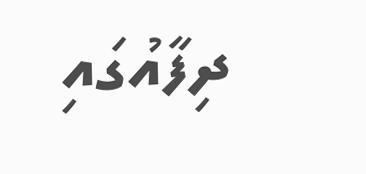ދިފާއުގައި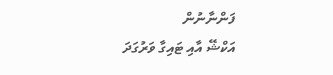ފަންނާނުން
އަކްޝޭ އާއި ޓައިގާ ވަރުގަދަ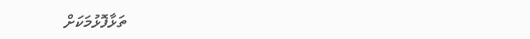ތަޅާފޮޅުމަކަށް